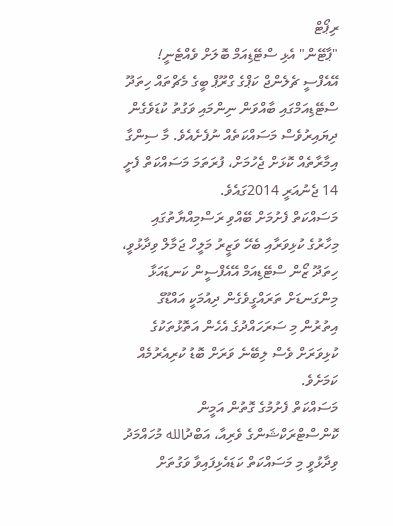ރިޕޯޓް
"ޕާޓޭން" އެޅި ސްޓޭޑިއަމް ބޮލަށް ވެއްޓެނީ!
އޭއެފްސީ ޗެލެންޖް ކަޕްގެ ގްރޫޕް ބީގެ މެޗްތައް ހިތަދޫ ސްޓޭޑިއަމްގައި ބާއްވަން ނިންމައި ވަގުތު ކުޑަވެގެން ދިޔައިރުވެސް މަސައްކަތެއް ނުފެށެއެވެ. މާ ސިންގާ އިމާރާތެއް ކޮޅަށް ޖެހުމަށް، ފުރަތަމަ މަސައްކަތް ފެށީ 14 ޖެނުއަރީ 2014ގައެވެ.
މަސައްކަތް ފެށުމަށް ބޭއްވި ރަސްމިއްޔާތުގައި މިހާރުގެ ކުޅިވަރާއި ބެހޭ ވަޒީރު މަލީހް ޖަމާލް ވިދާޅުވީ، ހިތަދޫ ޒޯން ސްޓޭޑިއަމް އޭއެފްސީން ކަނޑައަޅާ މިންގަނޑަށް ތަރައްގީވެގެން ދިއުމަކީ އައްޑޫގެ އިތުރުން މި ސަރަހައްދުގެ އެހެން އަތޮޅުތަކުގެ ކުޅިވަރަށް ވެސް ލިބޭނެ ވަރަށް ބޮޑު ކުރިއެރުމެއް ކަމަށެވެ.
މަސައްކަތް ފެށުމުގެ ގޮތުން އަމީން ކޮންސްޓްރަކްޝަންގެ ވެރިއާ، އަބްދުالله މުހައްމަދު ވިދާޅުވީ މި މަސައްކަތް ކަޑައެޅިފައިވާ ވަގުތަށް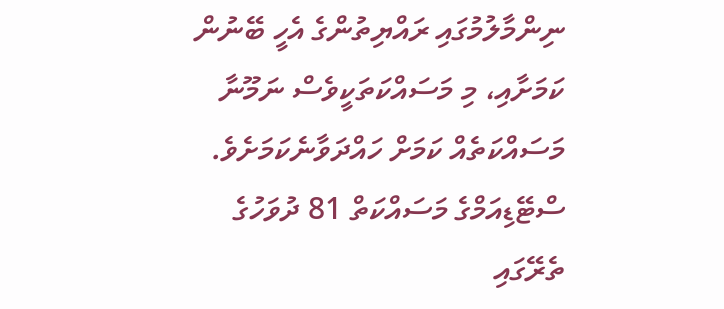ނިންމާލުމުގައި ރައްޔިތުންގެ އެހީ ބޭނުން ކަމަށާއި، މި މަސައްކަތަކީވެސް ނަމޫނާ މަސައްކަތެއް ކަމަށް ހައްދަވާނެކަމަށެވެ.
ސްޓޭޑިއަމްގެ މަސައްކަތް 81 ދުވަހުގެ ތެރޭގައި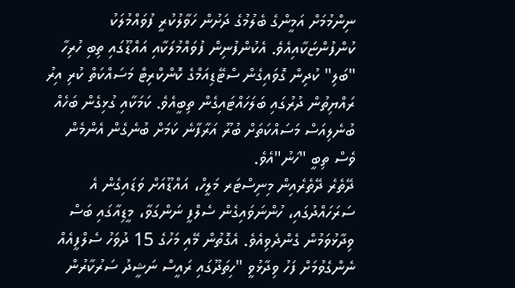ނިންމުމަށް އަމީންގެ ބެލުމުގެ ދަށުން ހަވާލުކުރީ ފުވައްމުލަކު ކުންފުންޏަކާއިއެވެ. އެކުންފުނިން ފުވައްމުލަކާއި އައްޑޫގައި ތިބި ހުރިހާ "ބަލި" ކުދިން ގޮވައިގެން ސްޓޭޑިއަމްގެ ކޮންކްރިޓް މަސައްކަތް ކުރި އިރު ރައްޔިތުން ދުރުގައި ބަލަހައްޓައިގެން ތިބީއެވެ. ކަމަކާއި ގުޅިގެން ބަހެއް ބުނެލިއަސް މަސައްކަތަށް ބުރޫ އަރާފާނެ ކަމަށް ބުނެގެން އެންމެން ވެސް ތިބީ "ހަނު"އެވެ.
ދޭތެރެ ދޭތެރެއިން މިނިސްޓަރ މަލީހް، އައްޑޫއަށް ވަޑައިގެން އެ ސަރަހައްދުގައި، ހުންނަވައިގެން ސެލްފީ ނަންގަވާ، މީޑިއާގައި ބަސް ވިދާޅުވަމުން ގެންދެވިއެވެ. އެގޮތުން މޭއި މަހުގެ 15 ދުވަހު ސެލްފީއެއް ނެންގެވުމަށް ފަހު ވިދާޅުވީ "ހިތަދޫގައި ރައީސް ނަޝީދު ސަރުކާރުން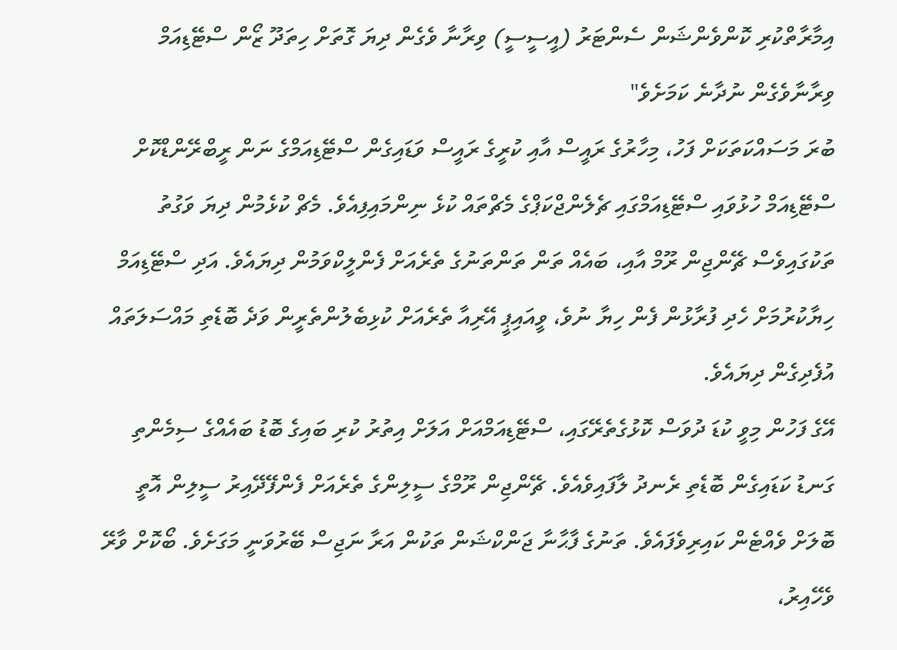އިމާރާތްކުރި ކޮންވެންޝަން ސެންޓަރު (އީސީސީ) ވިރާނާ ވެގެން ދިޔަ ގޮތަށް ހިތަދޫ ޒޯން ސްޓޭޑިއަމް ވިރާނާވެގެން ނުދާނެ ކަމަށެވެ"
ބުރަ މަސައްކަތަކަށް ފަހު، މިހާރުގެ ރައީސް އާއި ކުރީގެ ރައީސް ވަޑައިގެން ސްޓޭޑިއަމްގެ ނަން ރީބްރޭންޑްކޮށް ސްޓޭޑިއަމް ހުޅުވައި ސްޓޭޑިއަމްގައި ޗެލެންޖްކަޕްގެ މެޗްތައް ކުޅެ ނިންމައިފިއެވެ. މެޗް ކުޅެމުން ދިޔަ ވަގުތު ތަކުގައިވެސް ޗޭންޖިން ރޫމް އާއި، ބައެއް ތަން ތަންތަނުގެ ތެރެއަށް ފެންލީކްވަމުން ދިޔައެވެ. އަދި ސްޓޭޑިއަމް ހިޔާކުރުމަށް ހެދި ފުރާޅުން ފެން ހިޔާ ނުވެ، ވީއައިޕީ އޭރިއާ ތެރެއަށް ކުޅިބެލުންތެރީން ވަދެ ބޮޑެތި މައްސަލަތައް އުފެދިގެން ދިޔައެވެ.
އޭގެ ފަހުން މިވީ ކުޑަ ދުވަސް ކޮޅުގެތެރޭގައި، ސްޓޭޑިއަމްއަށް އަލަށް އިތުރު ކުރި ބައިގެ ބޮޑު ބައެއްގެ ސިމެންތި ގަނޑު ކަޑައިގެން ބޮޑެތި ރެނދު ލާފައިވެއެވެ. ޗޭންޖިން ރޫމްގެ ސީލިންގެ ތެރެއަށް ފެންފޭދޭއިރު ސީލިން އޮތީ ބޮލަށް ވެއްޓެން ކައިރިވެފައެވެ. ތަނުގެ ފާޙާނާ ޖަންކްޝަން ތަކުން އަރާ ނަޖިސް ބޭރުވަނީ މަގަށެވެ. ބޯކޮށް ވާރޭ ވެހޭއިރު،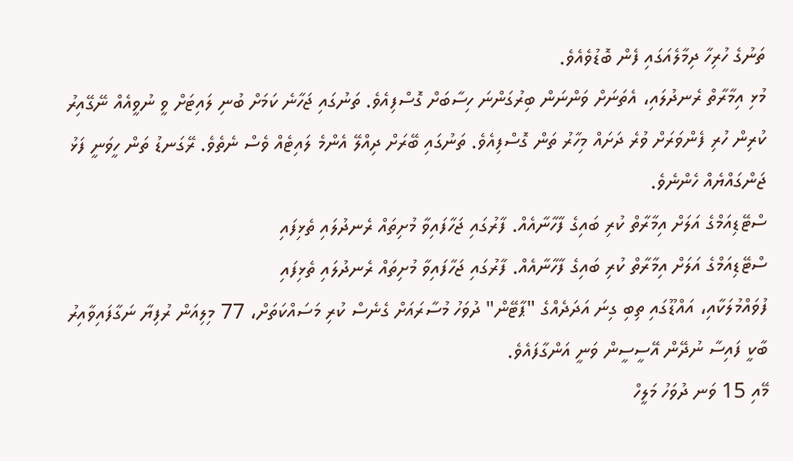ތަނުގެ ހުރިހާ ދިމާލެއަގައި ފެން ބޮޑުވެއެވެ.
މުޅި އިމާރާތް ރެނދުލައި، އެތަނަށް ވަންނަން ބިރުގަންނަ ހިސާބަށް ގޮސްފިއެވެ. ތަނުގައި ޖަހާނެ ކަމަށް ބުނި ލައިޓަށް ވީ ނުވީއެއް ނޭގޭއިރު ކުރިން ހުރި ފެންވަރަށް ވުރެ ދަށައް މިހާރު ތަން ގޮސްފިއެވެ. ތަނުގައި ބޭރަށް ދިއްލޭ އެންމެ ލައިޓެއް ވެސް ނެތެވެ. ރޭގަނޑު ތަން ހީވަނީ ފަޅު ޖަންގައްޔެއް ހެންނެވެ.
ސްޓޭޑިއަމްގެ އަލަށް އިމާރާތް ކުރި ބައިގެ ފާހާނާއެއް. ފާރުގައި ޖަހާފައިވާ މުށިތައް ރެނދުލައި ތެޅިފައި
ސްޓޭޑިއަމްގެ އަލަށް އިމާރާތް ކުރި ބައިގެ ފާހާނާއެއް. ފާރުގައި ޖަހާފައިވާ މުށިތައް ރެނދުލައި ތެޅިފައި
ފުވައްމުލަކާއި، އައްޑޫގައި ތިބި ގިނަ އަދަދެއްގެ "ޕާޓޭން" ދުވަހު މުސާރައަށް ގެނެސް ކުރި މަސައްކަތަށް، 77 މިލިއަން ރުފިޔާ ނަގާފައިވާއިރު ބާކީ ފައިސާ ނުދޭން އޭސީސީން ވަނީ އަންގާފައެވެ.
މޭއި 15 ވަނ ދުވަހު މަލީހް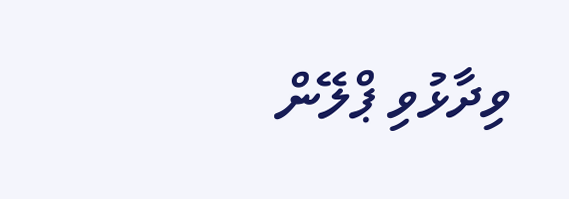ވިދާޅުވި ޕްލޭން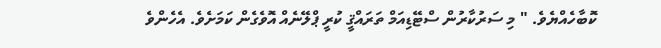ކޮބާހެއްޔެވެ. " މި ސަރުކާރުން ސްޓޭޑިއަމް ތަރައްޤީ ކުރީ ޕްލޭނެއް އޮވެގެން ކަމަށެވެ. އެހެންވެ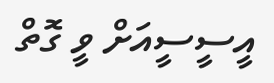އީސީސީއަށް ވީ ގޮތް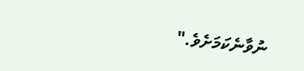ނުވާނެކަމަށެވެ."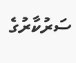ސަރުކާރުގެ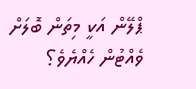ޕްލޭން އަކީ މިތަން ބޮލަށް ވެއްޓުން ހެއްޔެވެ؟